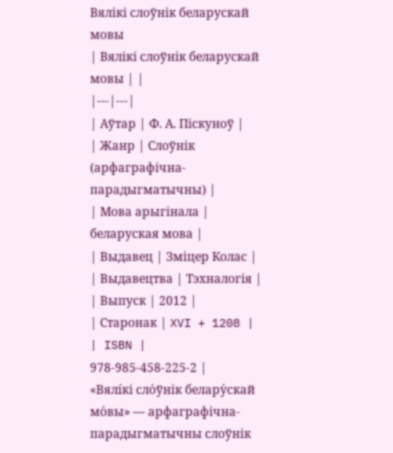Вялікі слоўнік беларускай мовы
| Вялікі слоўнік беларускай мовы | |
|---|---|
| Аўтар | Ф. А. Піскуноў |
| Жанр | Слоўнік (арфаграфічна-парадыгматычны) |
| Мова арыгінала | беларуская мова |
| Выдавец | Зміцер Колас |
| Выдавецтва | Тэхналогія |
| Выпуск | 2012 |
| Старонак | XVI + 1208 |
| ISBN | 978-985-458-225-2 |
«Вялі́кі сло́ўнік белару́скай мо́вы» — арфаграфічна-парадыгматычны слоўнік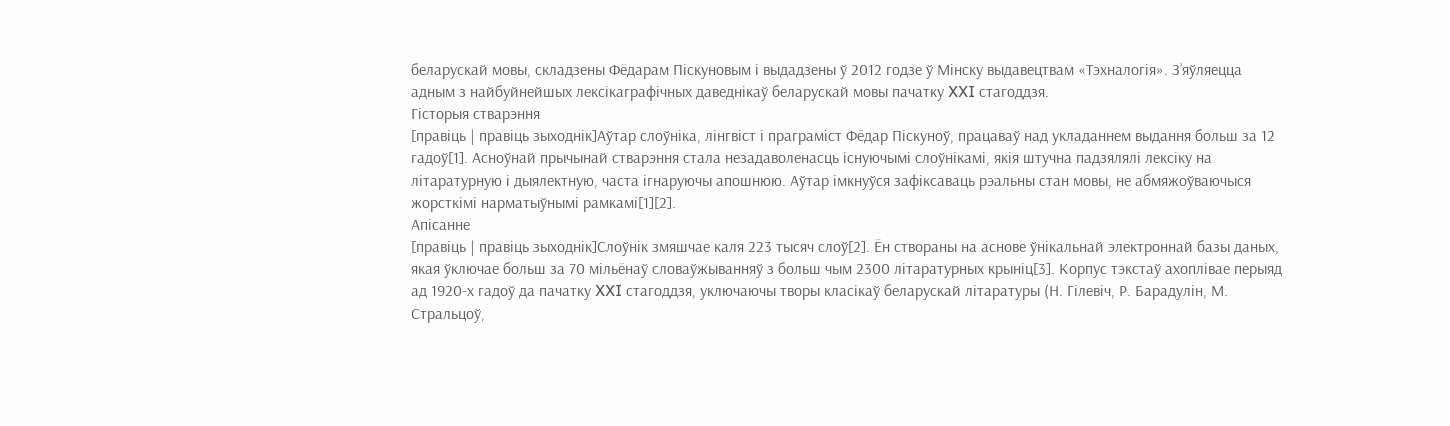беларускай мовы, складзены Фёдарам Піскуновым і выдадзены ў 2012 годзе ў Мінску выдавецтвам «Тэхналогія». З’яўляецца адным з найбуйнейшых лексікаграфічных даведнікаў беларускай мовы пачатку XXI стагоддзя.
Гісторыя стварэння
[правіць | правіць зыходнік]Аўтар слоўніка, лінгвіст і праграміст Фёдар Піскуноў, працаваў над укладаннем выдання больш за 12 гадоў[1]. Асноўнай прычынай стварэння стала незадаволенасць існуючымі слоўнікамі, якія штучна падзялялі лексіку на літаратурную і дыялектную, часта ігнаруючы апошнюю. Аўтар імкнуўся зафіксаваць рэальны стан мовы, не абмяжоўваючыся жорсткімі нарматыўнымі рамкамі[1][2].
Апісанне
[правіць | правіць зыходнік]Слоўнік змяшчае каля 223 тысяч слоў[2]. Ён створаны на аснове ўнікальнай электроннай базы даных, якая ўключае больш за 70 мільёнаў словаўжыванняў з больш чым 2300 літаратурных крыніц[3]. Корпус тэкстаў ахоплівае перыяд ад 1920-х гадоў да пачатку XXI стагоддзя, уключаючы творы класікаў беларускай літаратуры (Н. Гілевіч, Р. Барадулін, М. Стральцоў,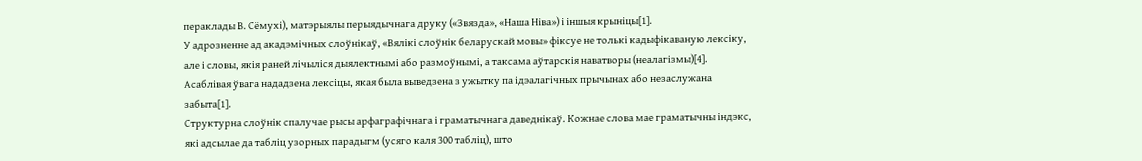пераклады В. Сёмухі), матэрыялы перыядычнага друку («Звязда», «Наша Ніва») і іншыя крыніцы[1].
У адрозненне ад акадэмічных слоўнікаў, «Вялікі слоўнік беларускай мовы» фіксуе не толькі кадыфікаваную лексіку, але і словы, якія раней лічыліся дыялектнымі або размоўнымі, а таксама аўтарскія наватворы (неалагізмы)[4]. Асаблівая ўвага нададзена лексіцы, якая была выведзена з ужытку па ідэалагічных прычынах або незаслужана забыта[1].
Структурна слоўнік спалучае рысы арфаграфічнага і граматычнага даведнікаў. Кожнае слова мае граматычны індэкс, які адсылае да табліц узорных парадыгм (усяго каля 300 табліц), што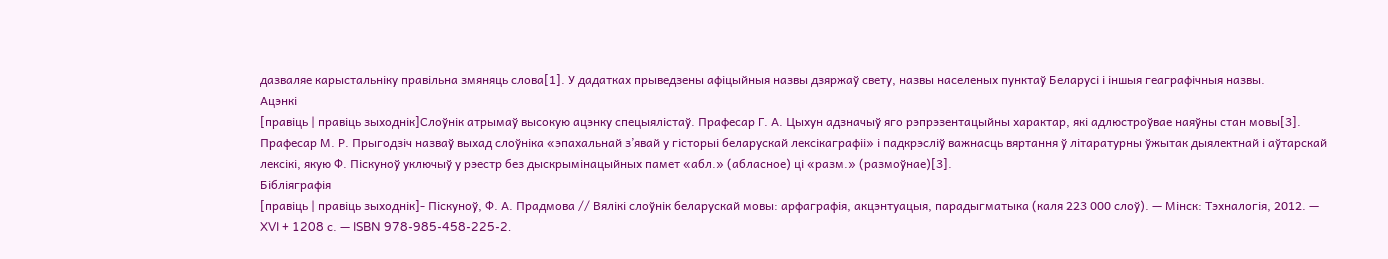дазваляе карыстальніку правільна змяняць слова[1]. У дадатках прыведзены афіцыйныя назвы дзяржаў свету, назвы населеных пунктаў Беларусі і іншыя геаграфічныя назвы.
Ацэнкі
[правіць | правіць зыходнік]Слоўнік атрымаў высокую ацэнку спецыялістаў. Прафесар Г. А. Цыхун адзначыў яго рэпрэзентацыйны характар, які адлюстроўвае наяўны стан мовы[3]. Прафесар М. Р. Прыгодзіч назваў выхад слоўніка «эпахальнай з’явай у гісторыі беларускай лексікаграфіі» і падкрэсліў важнасць вяртання ў літаратурны ўжытак дыялектнай і аўтарскай лексікі, якую Ф. Піскуноў уключыў у рэестр без дыскрымінацыйных памет «абл.» (абласное) ці «разм.» (размоўнае)[3].
Бібліяграфія
[правіць | правіць зыходнік]- Піскуноў, Ф. А. Прадмова // Вялікі слоўнік беларускай мовы: арфаграфія, акцэнтуацыя, парадыгматыка (каля 223 000 слоў). — Мінск: Тэхналогія, 2012. — XVI + 1208 с. — ISBN 978-985-458-225-2.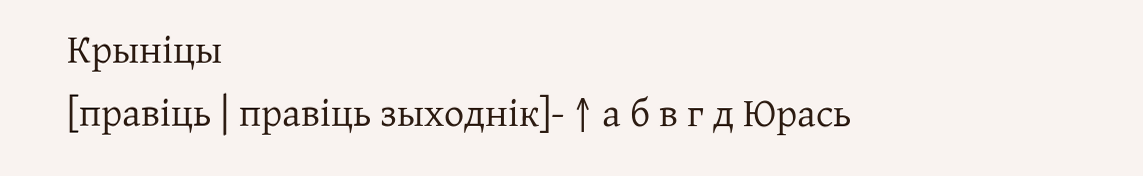Крыніцы
[правіць | правіць зыходнік]- ↑ а б в г д Юрась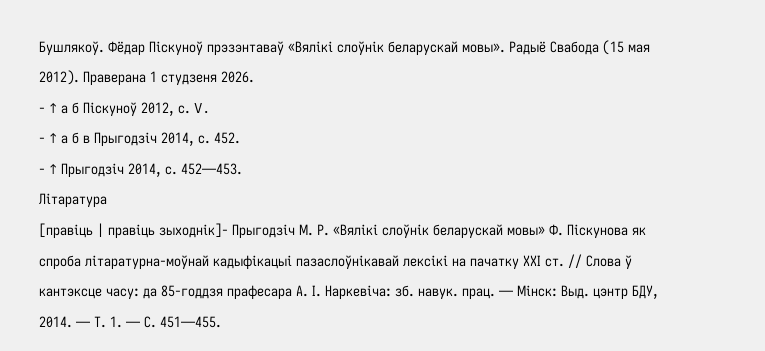Бушлякоў. Фёдар Піскуноў прэзэнтаваў «Вялікі слоўнік беларускай мовы». Радыё Свабода (15 мая 2012). Праверана 1 студзеня 2026.
- ↑ а б Піскуноў 2012, с. V.
- ↑ а б в Прыгодзіч 2014, с. 452.
- ↑ Прыгодзіч 2014, с. 452—453.
Літаратура
[правіць | правіць зыходнік]- Прыгодзіч М. Р. «Вялікі слоўнік беларускай мовы» Ф. Піскунова як спроба літаратурна-моўнай кадыфікацыі пазаслоўнікавай лексікі на пачатку ХХІ ст. // Слова ў кантэксце часу: да 85-годдзя прафесара А. І. Наркевіча: зб. навук. прац. — Мінск: Выд. цэнтр БДУ, 2014. — Т. 1. — С. 451—455.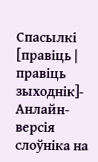Спасылкі
[правіць | правіць зыходнік]- Анлайн-версія слоўніка на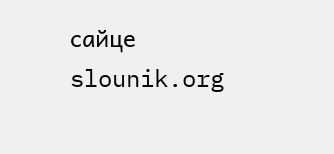сайце slounik.org